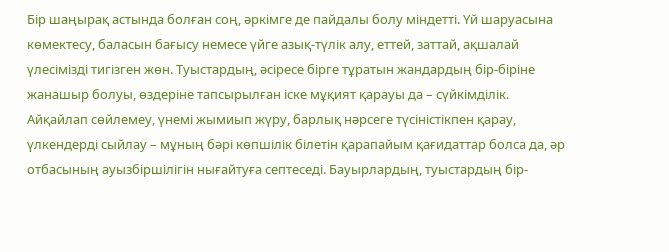Бір шаңырақ астында болған соң, әркімге де пайдалы болу міндетті. Үй шаруасына көмектесу, баласын бағысу немесе үйге азық-түлік алу, еттей, заттай, ақшалай үлесімізді тигізген жөн. Туыстардың, әсіресе бірге тұратын жандардың бір-біріне жанашыр болуы, өздеріне тапсырылған іске мұқият қарауы да – сүйкімділік. Айқайлап сөйлемеу, үнемі жымиып жүру, барлық нәрсеге түсіністікпен қарау, үлкендерді сыйлау – мұның бәрі көпшілік білетін қарапайым қағидаттар болса да, әр отбасының ауызбіршілігін нығайтуға септеседі. Бауырлардың, туыстардың бір-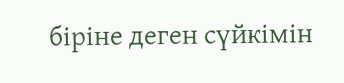біріне деген сүйкімін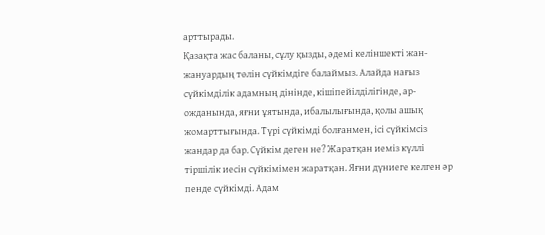арттырады.
Қазақта жас баланы, сұлу қызды, әдемі келіншекті жан-жануардың төлін сүйкімдіге балаймыз. Алайда нағыз сүйкімділік адамның дінінде, кішіпейілділігінде, ар-ожданында, яғни ұятында, ибалылығында, қолы ашық жомарттығында. Түрі сүйкімді болғанмен, ісі сүйкімсіз жандар да бар. Сүйкім деген не? Жаратқан иеміз күллі тіршілік иесін сүйкімімен жаратқан. Яғни дүниеге келген әр пенде сүйкімді. Адам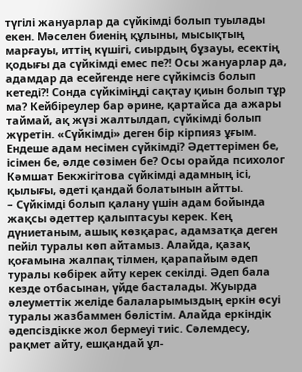түгілі жануарлар да сүйкімді болып туылады екен. Мәселен биенің құлыны, мысықтың марғауы, иттің күшігі, сиырдың бұзауы, есектің қодығы да сүйкімді емес пе?! Осы жануарлар да, адамдар да есейгенде неге сүйкімсіз болып кетеді?! Сонда сүйкіміңді сақтау қиын болып тұр ма? Кейбіреулер бар әрине, қартайса да ажары таймай, ақ жүзі жалтылдап, сүйкімді болып жүретін. «Сүйкімді» деген бір кірпияз ұғым. Ендеше адам несімен сүйкімді? Әдеттерімен бе, ісімен бе, әлде сөзімен бе? Осы орайда психолог Кәмшат Бекжігітова сүйкімді адамның ісі, қылығы, әдеті қандай болатынын айтты.
– Сүйкімді болып қалану үшін адам бойында жақсы әдеттер қалыптасуы керек. Кең дүниетаным, ашық көзқарас, адамзатқа деген пейіл туралы көп айтамыз. Алайда, қазақ қоғамына жалпақ тілмен, қарапайым әдеп туралы көбірек айту керек секілді. Әдеп бала кезде отбасынан, үйде басталады. Жуырда әлеуметтік желіде балаларымыздың еркін өсуі туралы жазбаммен бөлістім. Алайда еркіндік әдепсіздікке жол бермеуі тиіс. Сәлемдесу, рақмет айту, ешқандай ұл-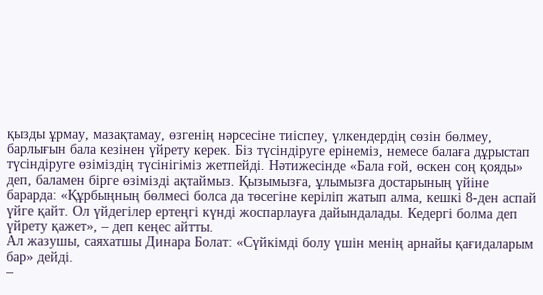қызды ұрмау, мазақтамау, өзгенің нәрсесіне тиіспеу, үлкендердің сөзін бөлмеу, барлығын бала кезінен үйрету керек. Біз түсіндіруге ерінеміз, немесе балаға дұрыстап түсіндіруге өзіміздің түсінігіміз жетпейді. Нәтижесінде «Бала ғой, өскен соң қояды» деп, баламен бірге өзімізді ақтаймыз. Қызымызға, ұлымызға достарының үйіне барарда: «Құрбыңның бөлмесі болса да төсегіне керіліп жатып алма, кешкі 8-ден аспай үйге қайт. Ол үйдегілер ертеңгі күнді жоспарлауға дайындалады. Кедергі болма деп үйрету қажет», – деп кеңес айтты.
Ал жазушы, саяхатшы Динара Болат: «Сүйкімді болу үшін менің арнайы қағидаларым бар» дейді.
–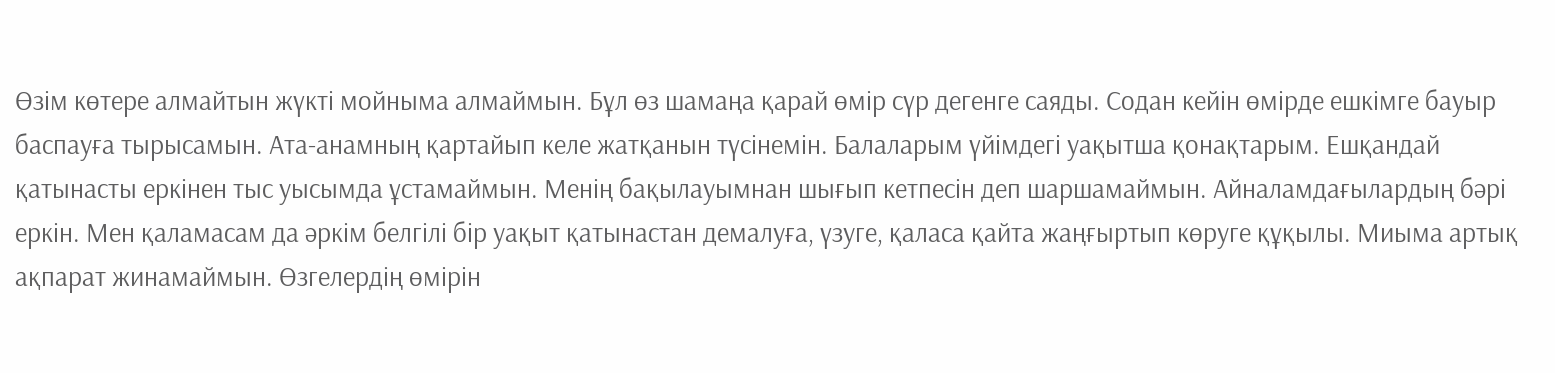Өзім көтере алмайтын жүкті мойныма алмаймын. Бұл өз шамаңа қарай өмір сүр дегенге саяды. Содан кейін өмірде ешкімге бауыр баспауға тырысамын. Ата-анамның қартайып келе жатқанын түсінемін. Балаларым үйімдегі уақытша қонақтарым. Ешқандай қатынасты еркінен тыс уысымда ұстамаймын. Менің бақылауымнан шығып кетпесін деп шаршамаймын. Айналамдағылардың бәрі еркін. Мен қаламасам да әркім белгілі бір уақыт қатынастан демалуға, үзуге, қаласа қайта жаңғыртып көруге құқылы. Миыма артық ақпарат жинамаймын. Өзгелердің өмірін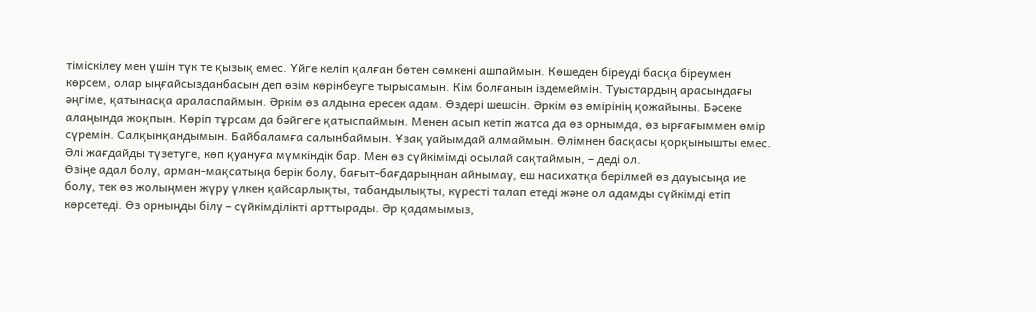тіміскілеу мен үшін түк те қызық емес. Үйге келіп қалған бөтен сөмкені ашпаймын. Көшеден біреуді басқа біреумен көрсем, олар ыңғайсызданбасын деп өзім көрінбеуге тырысамын. Кім болғанын іздемеймін. Туыстардың арасындағы әңгіме, қатынасқа араласпаймын. Әркім өз алдына ересек адам. Өздері шешсін. Әркім өз өмірінің қожайыны. Бәсеке алаңында жоқпын. Көріп тұрсам да бәйгеге қатыспаймын. Менен асып кетіп жатса да өз орнымда, өз ырғағыммен өмір сүремін. Салқынқандымын. Байбаламға салынбаймын. Ұзақ уайымдай алмаймын. Өлімнен басқасы қорқынышты емес. Әлі жағдайды түзетуге, көп қуануға мүмкіндік бар. Мен өз сүйкімімді осылай сақтаймын, – деді ол.
Өзіңе адал болу, арман-мақсатыңа берік болу, бағыт-бағдарыңнан айнымау, еш насиxатқа берілмей өз дауысыңа ие болу, тек өз жолыңмен жүру үлкен қайсарлықты, табандылықты, күресті талап етеді және ол адамды сүйкімді етіп көрсетеді. Өз орныңды білу – сүйкімділікті арттырады. Әр қадамымыз,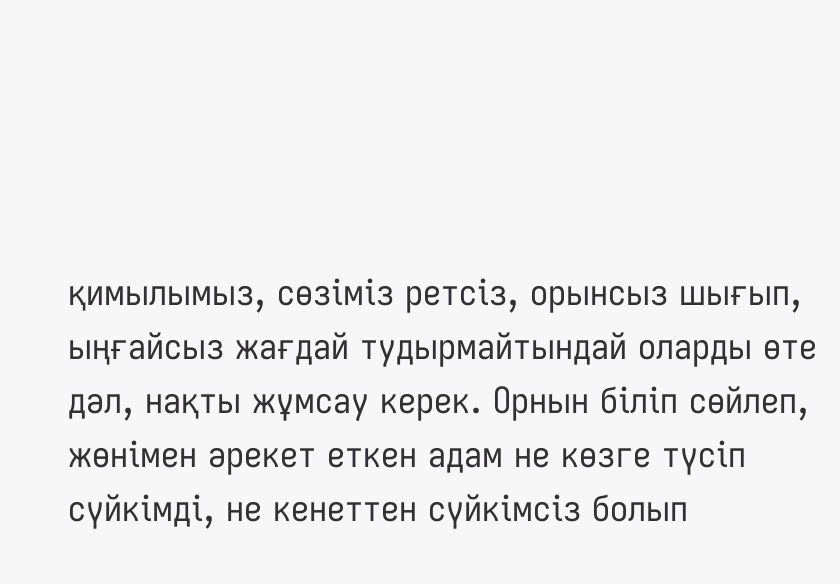қимылымыз, сөзіміз ретсіз, орынсыз шығып, ыңғайсыз жағдай тудырмайтындай оларды өте дәл, нақты жұмсау керек. Орнын біліп сөйлеп, жөнімен әрекет еткен адам не көзге түсіп сүйкімді, не кенеттен сүйкімсіз болып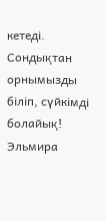кетеді.
Сондықтан орнымызды біліп, сүйкімді болайық!
Эльмира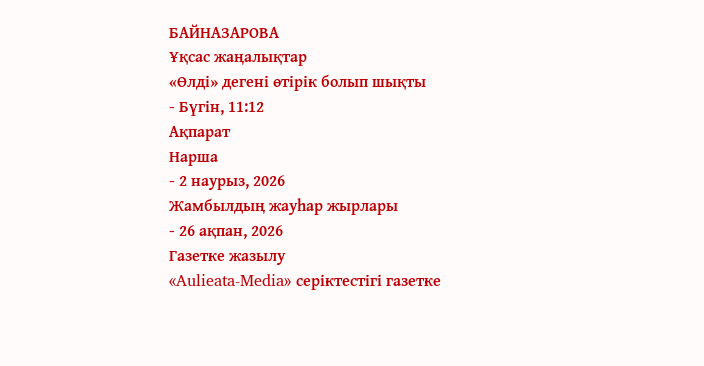БАЙНАЗАРОВА
Ұқсас жаңалықтар
«Өлді» дегені өтірік болып шықты
- Бүгін, 11:12
Ақпарат
Нарша
- 2 наурыз, 2026
Жамбылдың жауһар жырлары
- 26 ақпан, 2026
Газетке жазылу
«Aulieata-Media» серіктестігі газетке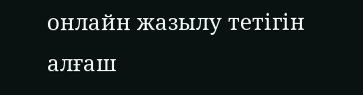онлайн жазылу тетігін алғаш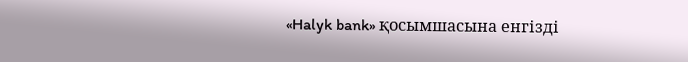«Halyk bank» қосымшасына енгізді